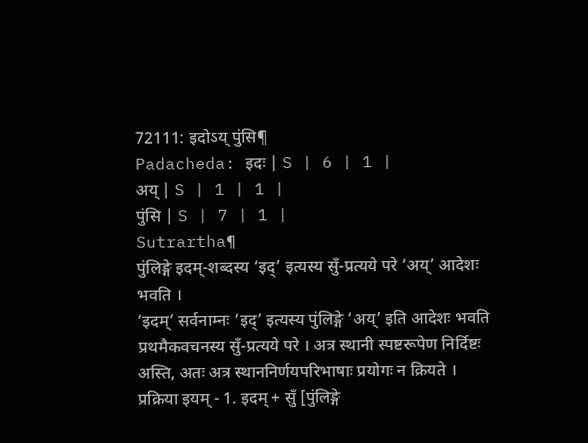72111: इदोऽय् पुंसि¶
Padacheda: इदः | S | 6 | 1 |
अय् | S | 1 | 1 |
पुंसि | S | 7 | 1 |
Sutrartha¶
पुंलिङ्गे इदम्-शब्दस्य ‘इद्’ इत्यस्य सुँ-प्रत्यये परे ‘अय्’ आदेशः भवति ।
‘इदम्’ सर्वनाम्नः ‘इद्’ इत्यस्य पुंलिङ्गे ‘अय्’ इति आदेशः भवति प्रथमैकवचनस्य सुँ-प्रत्यये परे । अत्र स्थानी स्पष्टरूपेण निर्दिष्टः अस्ति, अतः अत्र स्थाननिर्णयपरिभाषाः प्रयोगः न क्रियते । प्रक्रिया इयम् - 1. इदम् + सुँ [पुंलिङ्गे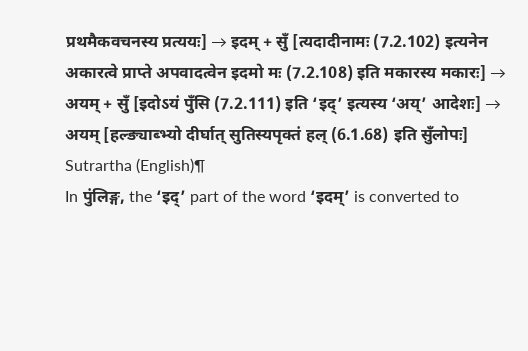प्रथमैकवचनस्य प्रत्ययः] → इदम् + सुँ [त्यदादीनामः (7.2.102) इत्यनेन अकारत्वे प्राप्ते अपवादत्वेन इदमो मः (7.2.108) इति मकारस्य मकारः] → अयम् + सुँ [इदोऽयं पुँसि (7.2.111) इति ‘इद्’ इत्यस्य ‘अय्’ आदेशः] → अयम् [हल्ङ्याब्भ्यो दीर्घात् सुतिस्यपृक्तं हल् (6.1.68) इति सुँलोपः]
Sutrartha (English)¶
In पुंलिङ्ग, the ‘इद्’ part of the word ‘इदम्’ is converted to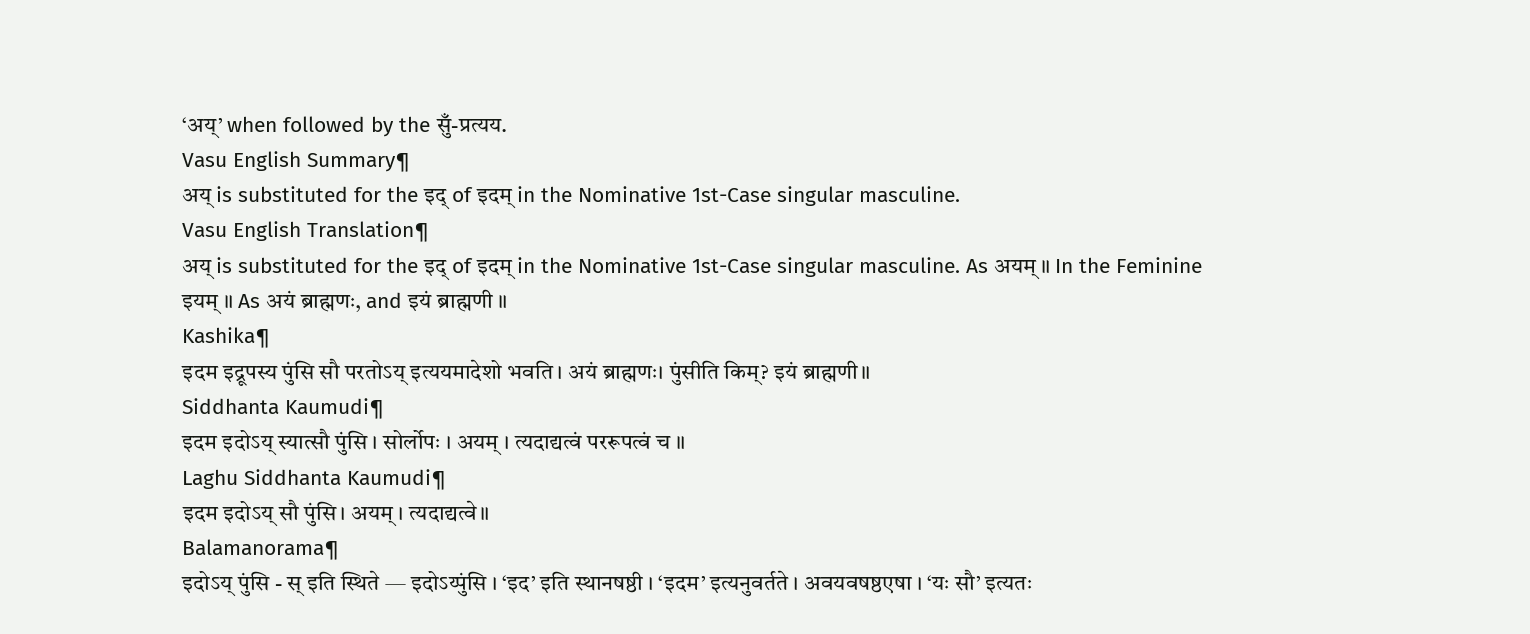‘अय्’ when followed by the सुँ-प्रत्यय.
Vasu English Summary¶
अय् is substituted for the इद् of इदम् in the Nominative 1st-Case singular masculine.
Vasu English Translation¶
अय् is substituted for the इद् of इदम् in the Nominative 1st-Case singular masculine. As अयम् ॥ In the Feminine इयम् ॥ As अयं ब्राह्मणः, and इयं ब्राह्मणी ॥
Kashika¶
इदम इद्रूपस्य पुंसि सौ परतोऽय् इत्ययमादेशो भवति। अयं ब्राह्मणः। पुंसीति किम्? इयं ब्राह्मणी॥
Siddhanta Kaumudi¶
इदम इदोऽय् स्यात्सौ पुंसि । सोर्लोपः । अयम् । त्यदाद्यत्वं पररूपत्वं च ॥
Laghu Siddhanta Kaumudi¶
इदम इदोऽय् सौ पुंसि। अयम्। त्यदाद्यत्वे॥
Balamanorama¶
इदोऽय् पुंसि - स् इति स्थिते — इदोऽय्पुंसि । ‘इद’ इति स्थानषष्ठी । ‘इदम’ इत्यनुवर्तते । अवयवषष्ठएषा । ‘यः सौ’ इत्यतः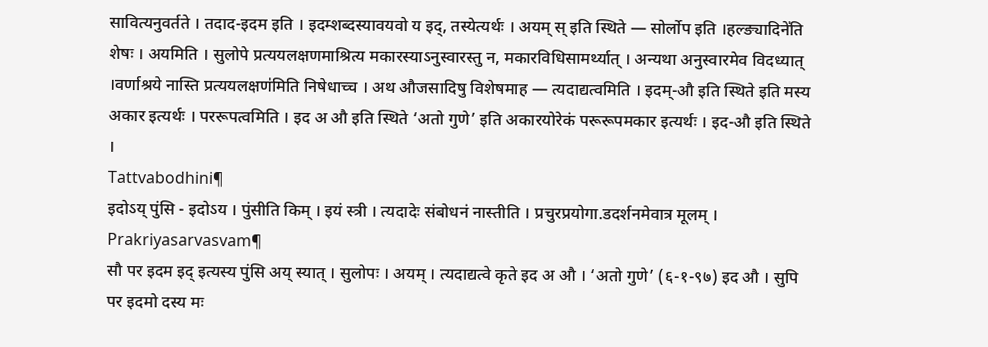सावित्यनुवर्तते । तदाद-इदम इति । इदम्शब्दस्यावयवो य इद्, तस्येत्यर्थः । अयम् स् इति स्थिते — सोर्लोप इति ।हल्ङ्यादिने॑ति शेषः । अयमिति । सुलोपे प्रत्ययलक्षणमाश्रित्य मकारस्याऽनुस्वारस्तु न, मकारविधिसामर्थ्यात् । अन्यथा अनुस्वारमेव विदध्यात् ।वर्णाश्रये नास्ति प्रत्ययलक्षण॑मिति निषेधाच्च । अथ औजसादिषु विशेषमाह — त्यदाद्यत्वमिति । इदम्-औ इति स्थिते इति मस्य अकार इत्यर्थः । पररूपत्वमिति । इद अ औ इति स्थिते ‘अतो गुणे’ इति अकारयोरेकं परूरूपमकार इत्यर्थः । इद-औ इति स्थिते ।
Tattvabodhini¶
इदोऽय् पुंसि - इदोऽय । पुंसीति किम् । इयं स्त्री । त्यदादेः संबोधनं नास्तीति । प्रचुरप्रयोगा.डदर्शनमेवात्र मूलम् ।
Prakriyasarvasvam¶
सौ पर इदम इद् इत्यस्य पुंसि अय् स्यात् । सुलोपः । अयम् । त्यदाद्यत्वे कृते इद अ औ । ‘अतो गुणे’ (६-१-९७) इद औ । सुपि पर इदमो दस्य मः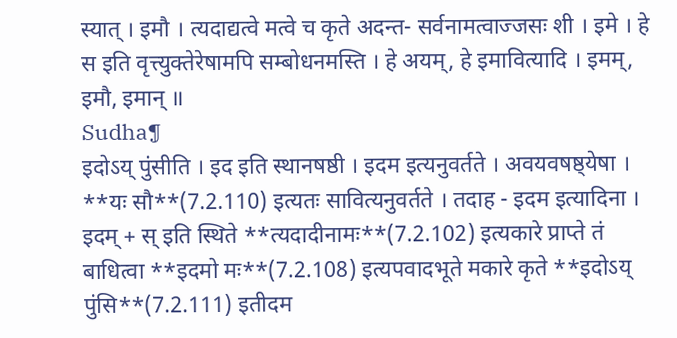स्यात् । इमौ । त्यदाद्यत्वे मत्वे च कृते अदन्त- सर्वनामत्वाज्जसः शी । इमे । हे स इति वृत्त्युक्तेरेषामपि सम्बोधनमस्ति । हे अयम्, हे इमावित्यादि । इमम्, इमौ, इमान् ॥
Sudha¶
इदोऽय् पुंसीति । इद इति स्थानषष्ठी । इदम इत्यनुवर्तते । अवयवषष्ठ्येषा । **यः सौ**(7.2.110) इत्यतः सावित्यनुवर्तते । तदाह - इदम इत्यादिना । इदम् + स् इति स्थिते **त्यदादीनामः**(7.2.102) इत्यकारे प्राप्ते तं बाधित्वा **इदमो मः**(7.2.108) इत्यपवादभूते मकारे कृते **इदोऽय् पुंसि**(7.2.111) इतीदम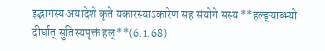इद्भागस्य अयादेशे कृते यकारस्याऽकारेण सह संयोगे सस्य **हल्ङ्याब्भ्यो दीर्घात् सुतिस्यपृक्तं हल्**(6.1.68)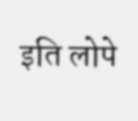इति लोपे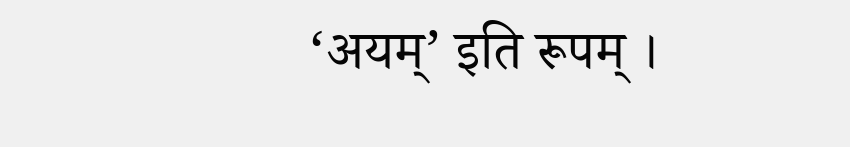‘अयम्’ इति रूपम् ।